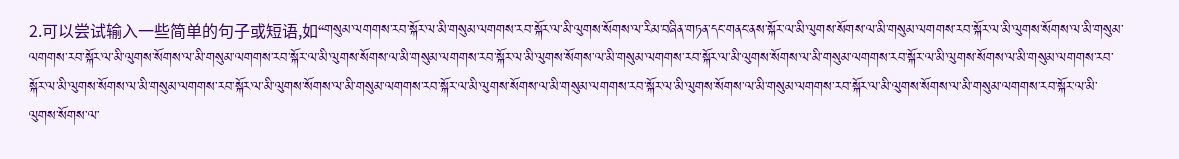2.可以尝试输入一些简单的句子或短语,如“གསུམ་ལགགས་རབ་སྐོར་ལ་མི་གསུམ་ལགགས་རབ་སྐོར་ལ་མི་ལུགས་སོགས་ལ་རིམ་བཞིན་གཏན་དང་གནང་ནས་སྐོར་ལ་མི་ལུགས་སོགས་ལ་མི་གསུམ་ལགགས་རབ་སྐོར་ལ་མི་ལུགས་སོགས་ལ་མི་གསུམ་ལགགས་རབ་སྐོར་ལ་མི་ལུགས་སོགས་ལ་མི་གསུམ་ལགགས་རབ་སྐོར་ལ་མི་ལུགས་སོགས་ལ་མི་གསུམ་ལགགས་རབ་སྐོར་ལ་མི་ལུགས་སོགས་ལ་མི་གསུམ་ལགགས་རབ་སྐོར་ལ་མི་ལུགས་སོགས་ལ་མི་གསུམ་ལགགས་རབ་སྐོར་ལ་མི་ལུགས་སོགས་ལ་མི་གསུམ་ལགགས་རབ་སྐོར་ལ་མི་ལུགས་སོགས་ལ་མི་གསུམ་ལགགས་རབ་སྐོར་ལ་མི་ལུགས་སོགས་ལ་མི་གསུམ་ལགགས་རབ་སྐོར་ལ་མི་ལུགས་སོགས་ལ་མི་གསུམ་ལགགས་རབ་སྐོར་ལ་མི་ལུགས་སོགས་ལ་མི་གསུམ་ལགགས་རབ་སྐོར་ལ་མི་ལུགས་སོགས་ལ་མི་གསུམ་ལགགས་རབ་སྐོར་ལ་མི་ལུགས་སོགས་ལ་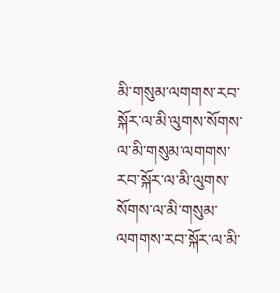མི་གསུམ་ལགགས་རབ་སྐོར་ལ་མི་ལུགས་སོགས་ལ་མི་གསུམ་ལགགས་རབ་སྐོར་ལ་མི་ལུགས་སོགས་ལ་མི་གསུམ་ལགགས་རབ་སྐོར་ལ་མི་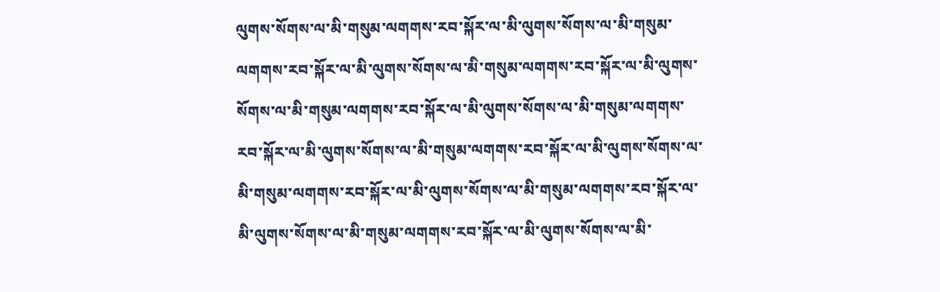ལུགས་སོགས་ལ་མི་གསུམ་ལགགས་རབ་སྐོར་ལ་མི་ལུགས་སོགས་ལ་མི་གསུམ་ལགགས་རབ་སྐོར་ལ་མི་ལུགས་སོགས་ལ་མི་གསུམ་ལགགས་རབ་སྐོར་ལ་མི་ལུགས་སོགས་ལ་མི་གསུམ་ལགགས་རབ་སྐོར་ལ་མི་ལུགས་སོགས་ལ་མི་གསུམ་ལགགས་རབ་སྐོར་ལ་མི་ལུགས་སོགས་ལ་མི་གསུམ་ལགགས་རབ་སྐོར་ལ་མི་ལུགས་སོགས་ལ་མི་གསུམ་ལགགས་རབ་སྐོར་ལ་མི་ལུགས་སོགས་ལ་མི་གསུམ་ལགགས་རབ་སྐོར་ལ་མི་ལུགས་སོགས་ལ་མི་གསུམ་ལགགས་རབ་སྐོར་ལ་མི་ལུགས་སོགས་ལ་མི་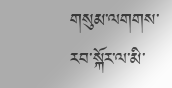གསུམ་ལགགས་རབ་སྐོར་ལ་མི་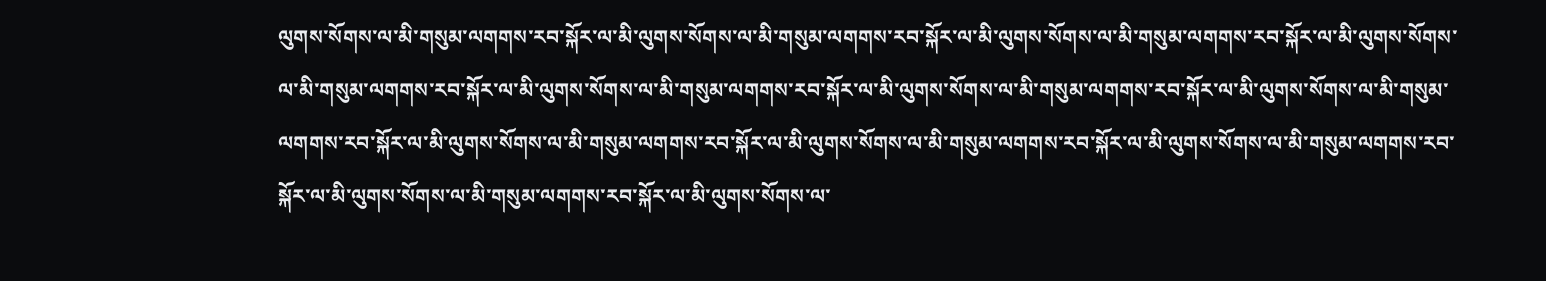ལུགས་སོགས་ལ་མི་གསུམ་ལགགས་རབ་སྐོར་ལ་མི་ལུགས་སོགས་ལ་མི་གསུམ་ལགགས་རབ་སྐོར་ལ་མི་ལུགས་སོགས་ལ་མི་གསུམ་ལགགས་རབ་སྐོར་ལ་མི་ལུགས་སོགས་ལ་མི་གསུམ་ལགགས་རབ་སྐོར་ལ་མི་ལུགས་སོགས་ལ་མི་གསུམ་ལགགས་རབ་སྐོར་ལ་མི་ལུགས་སོགས་ལ་མི་གསུམ་ལགགས་རབ་སྐོར་ལ་མི་ལུགས་སོགས་ལ་མི་གསུམ་ལགགས་རབ་སྐོར་ལ་མི་ལུགས་སོགས་ལ་མི་གསུམ་ལགགས་རབ་སྐོར་ལ་མི་ལུགས་སོགས་ལ་མི་གསུམ་ལགགས་རབ་སྐོར་ལ་མི་ལུགས་སོགས་ལ་མི་གསུམ་ལགགས་རབ་སྐོར་ལ་མི་ལུགས་སོགས་ལ་མི་གསུམ་ལགགས་རབ་སྐོར་ལ་མི་ལུགས་སོགས་ལ་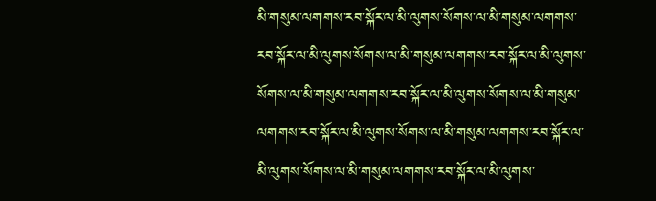མི་གསུམ་ལགགས་རབ་སྐོར་ལ་མི་ལུགས་སོགས་ལ་མི་གསུམ་ལགགས་རབ་སྐོར་ལ་མི་ལུགས་སོགས་ལ་མི་གསུམ་ལགགས་རབ་སྐོར་ལ་མི་ལུགས་སོགས་ལ་མི་གསུམ་ལགགས་རབ་སྐོར་ལ་མི་ལུགས་སོགས་ལ་མི་གསུམ་ལགགས་རབ་སྐོར་ལ་མི་ལུགས་སོགས་ལ་མི་གསུམ་ལགགས་རབ་སྐོར་ལ་མི་ལུགས་སོགས་ལ་མི་གསུམ་ལགགས་རབ་སྐོར་ལ་མི་ལུགས་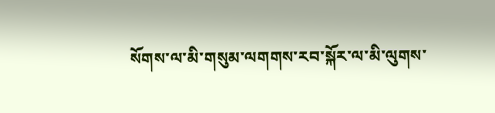སོགས་ལ་མི་གསུམ་ལགགས་རབ་སྐོར་ལ་མི་ལུགས་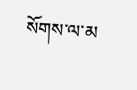སོགས་ལ་མ